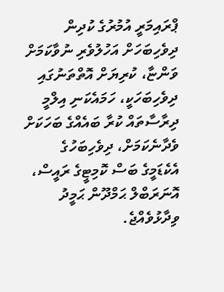ޕްރައިމަރީ އުމުރުގެ ކުދިން ދިވެހިބަހަށް އަހުލުވެރި ނުވާކަމަށް ވަންޏާ، ކުރިޔަށް އޮތްތަނުގައި ދިވެހިބަހަކީ، ހަމައެކަނި އިލްމީ ދިރާސާތައް ކުރާ ބައެއްގެ ބަހަކަށް ވެދާނެކަމަށް، ދިވެހިބަހުގެ އެކެޑަމީގެ ބަސް ކޮމިޓީގެ ރައީސް، އޮނަރަބްލް ޙަމްދޫން ޙަމީދު ވިދާޅުވެއްޖެ.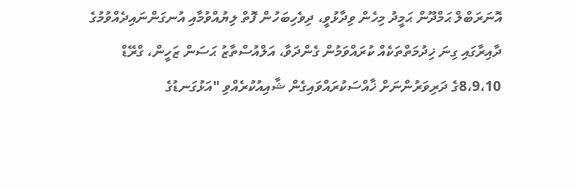އޮނަރަބްލް ޙަމްދޫން ޙަމީދު މިހެން ވިދާޅުވީ، ދިވެހިބަހުން ފޮތް ލިޔުއްވުމާއި އުނގަންނައިދެއްވުމުގެ ދާއިރާގައި ގިނަ ޚިދުމަތްތަކެއް ކުރައްވަމުން ގެންދަވާ، އަލްއުސްތާޒު ޙަސަން ޒަހީން، ގްރޭޑް 8،9،10ގެ ދަރިވަރުންނަށް ޚާއްސަކުރައްވައިގެން ޝާއިއުކުރެއްވި "އަޅުގަނޑުގެ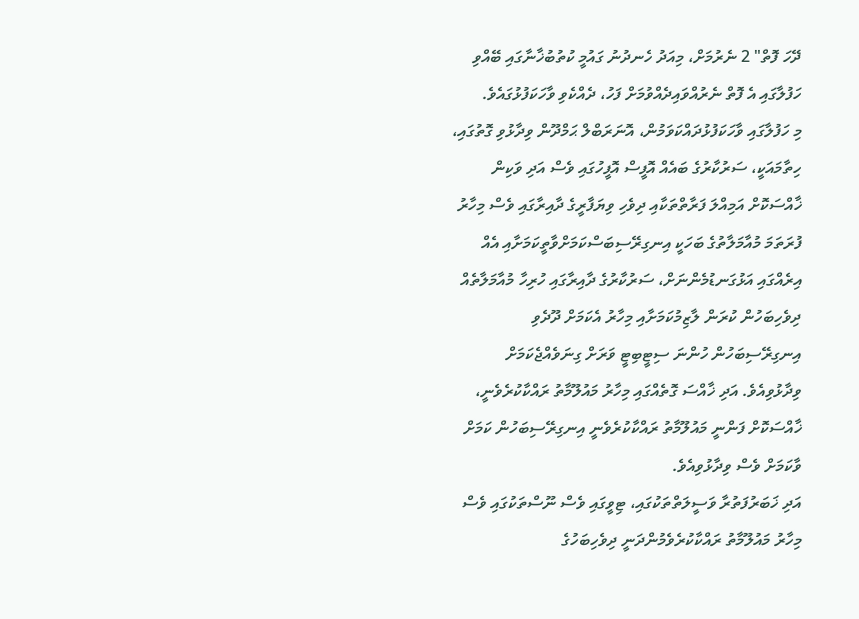ދޭހަ ފޮތް" 2 ނެރުމަށް، މިއަދު ހެނދުނު ގައުމީ ކުތުބުޚާނާގައި ބޭއްވި ހަފުލާގައި އެ ފޮތް ނެރުއްވައިދެއްވުމަށް ފަހު، ދެއްކެވި ވާހަކަފުޅުގައެވެ.
މި ހަފުލާގައި ވާހަކަފުޅުދައްކަވަމުން، އޮނަރަބްލް ޙަމްދޫން ވިދާޅުވި ގޮތުގައި، ހިތާމައަކީ، ސަރުކާރުގެ ބައެއް އޮފީސް އޮފީހުގައި ވެސް އަދި ވަކިން ޚާއްސަކޮށް އަމިއްލަ ފަރާތްތަކާއި ދިވެހި ވިޔަފާރީގެ ދާއިރާގައި ވެސް މިހާރު ފުރަތަމަ މުއާމަލާތުގެ ބަހަކީ އިނގިރޭސިބަސްކަމަށްވާތީކަމަށާއި އެއް އިރެއްގައި އަޅުގަނޑުމެންނަށް، ސަރުކާރުގެ ދާއިރާގައި ހުރިހާ މުއާމަލާތެއް ދިވެހިބަހުން ކުރަން ލާޒިމުކަމަށާއި މިހާރު އެކަމަށް ދޫދެވި އިނގިރޭސިބަހުން ހުންނަ ސިޓީބިޓީ ވަރަށް ގިނަވެއްޖެކަމަށް ވިދާޅުވިއެވެ. އަދި ޚާއްސަ ގޮތެއްގައި މިހާރު މައުލޫމާތު ރައްކާކުރެވެނީ، ޚާއްސަކޮށް ފަންނީ މައުލޫމާތު ރައްކާކުރެވެނީ އިނގިރޭސިބަހުން ކަމަށް ވާކަމަށް ވެސް ވިދާޅުވިއެވެ.
އަދި ޚަބަރުފަތުރާ ވަސީލަތްތަކުގައި، ޓިވީގައި ވެސް ނޫސްތަކުގައި ވެސް މިހާރު މައުލޫމާތު ރައްކާކުރެވެމުންދަނީ ދިވެހިބަހުގެ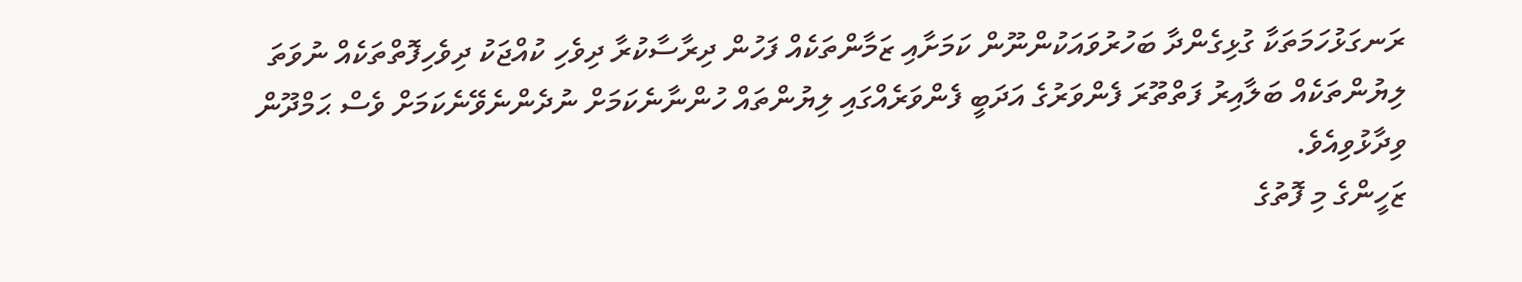ރަނގަޅުހަމަތަކާ ގުޅިގެންދާ ބަހުރުވައަކުންނޫން ކަމަށާއި ޒަމާންތަކެއް ފަހުން ދިރާސާކުރާ ދިވެހި ކުއްޖަކު ދިވެހިފޮތްތަކެއް ނުވަތަ ލިޔުންތަކެއް ބަލާއިރު ފަތްތޫރަ ފެންވަރުގެ އަދަބީ ފެންވަރެއްގައި ލިޔުންތައް ހުންނާނެކަމަށް ނުދެންނެވޭނެކަމަށް ވެސް ޙަމްދޫން ވިދާޅުވިއެވެ.
ޒަހީންގެ މި ފޮތުގެ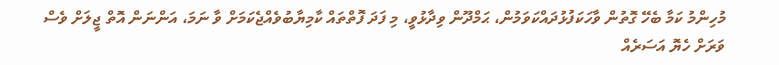މުހިންމު ކަމާ ބެހޭ ގޮތުން ވާހަކަފުޅުދައްކަވަމުން، ޙަމްދޫން ވިދާޅުވީ، މި ފަދަ ފޮތްތައް ކާމިޔާބުވެއްޖެކަމަށް ވާ ނަމަ، އަންނަން އޮތް ޖީލަށް ވެސް ވަރަށް ހެޔޮ އަސަރެއް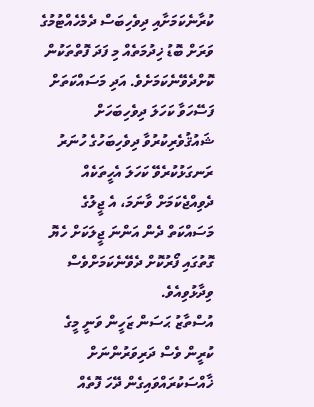ކުރާނެކަމަށާއި ދިވެހިބަސް ދެމެހެއްޓުމުގެ ވަރަށް ބޮޑު ޚިދުމަތެއް މި ފަދަ ފޮތްތަކުން ކޮށްދެވޭނެކަމަށެވެ. އަދި މަސައްކަތަށް ފަސޭހަވާ ކަހަލަ ދިވެހިބަހަށް ޝައުޤުވެރިކުރުވާ ދިވެހިބަހުގެ ހުނަރު ރަނގަޅުކުރެވޭ ކަހަލަ އެހީތަކެއް ދެވިއްޖެކަމަށް ވާނަމަ، އެ ޖީލުގެ މަސައްކަތް ދެން އަންނަ ޖީލަކަށް ހެޔޮ ގޮތުގައި ފޯރުކޮށް ދެވޭނެކަމަށްވެސް ވިދާޅުވިއެވެ.
އުސްތާޒު ޙަސަން ޒަހީން ވަނީ މީގެ ކުރީން ވެސް ދަރިވަރުންނަށް ޚާއްސަކުރައްވައިގެން ދޭހަ ފޮތެއް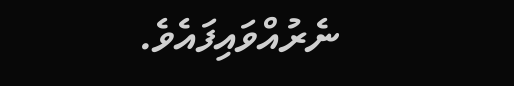ނެރުއްވައިފައެވެ.